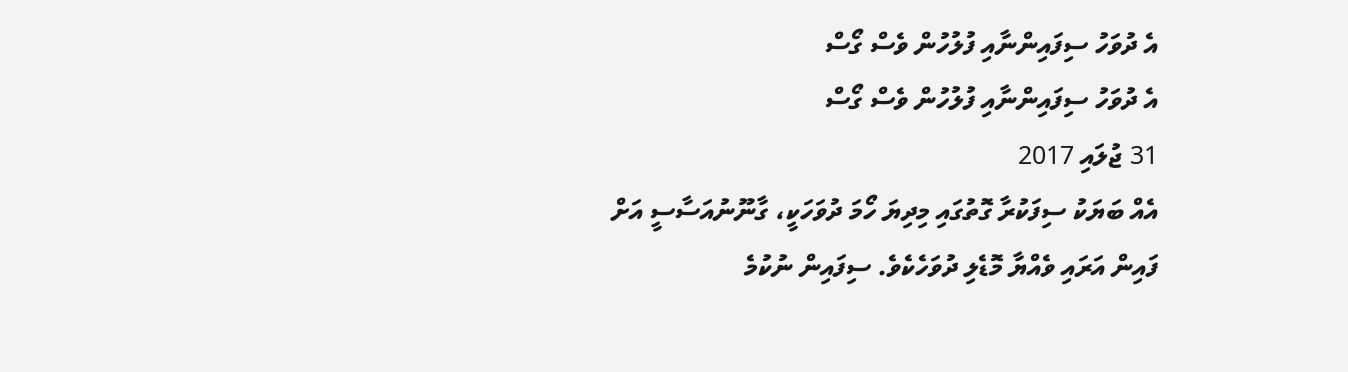އެ ދުވަހު ސިފައިންނާއި ފުލުހުން ވެސް ގޯސް
އެ ދުވަހު ސިފައިންނާއި ފުލުހުން ވެސް ގޯސް
31 ޖުލައި 2017
އެއް ބަޔަކު ސިފަކުރާ ގޮތުގައި މިދިޔަ ހޯމަ ދުވަހަކީ، ގާނޫނުއަސާސީ އަށް ފައިން އަރައި ވެއްޔާ މޮޑެލި ދުވަހެކެވެ. ސިފައިން ނުކުމެ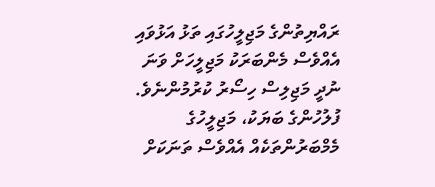ރައްޔިތުންގެ މަޖިލީހުގައި ތަޅު އަޅުވައި އެއްވެސް މެންބަރަކު މަޖިލީހަށް ވަނަ ނުދީ މަޖިލިސް ހިސޯރު ކުރުމުންނެވެ. ފުލުހުންގެ ބަޔަކު، މަޖިލީހުގެ މެމްބަރުންތަކެއް އެއްވެސް ތަނަކަށް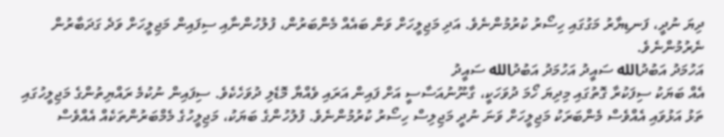ދިޔަ ނުދީ، ފަނޑިޔާރު މަގުގައި ހިސޯރު ކުރުމުންނެވެ. އަދި މަޖިލީހަށް ވަން ބައެއް މެންބަރުން، ފުލުހުންނާއި ސިފައިން މަޖިލީހަށް ވަދެ ގަދަބާރުން ނެރުމުންނެވެ.
އަހުމަދު އަބުދުالله ސައީދު އަހުމަދު އަބުދުالله ސައީދު
އެއް ބަޔަކު ސިފަކުރާ ގޮތުގައި މިދިޔަ ހޯމަ ދުވަހަކީ، ގާނޫނުއަސާސީ އަށް ފައިން އަރައި ވެއްޔާ މޮޑެލި ދުވަހެކެވެ. ސިފައިން ނުކުމެ ރައްޔިތުންގެ މަޖިލީހުގައި ތަޅު އަޅުވައި އެއްވެސް މެންބަރަކު މަޖިލީހަށް ވަނަ ނުދީ މަޖިލިސް ހިސޯރު ކުރުމުންނެވެ. ފުލުހުންގެ ބަޔަކު، މަޖިލީހުގެ މެމްބަރުންތަކެއް އެއްވެސް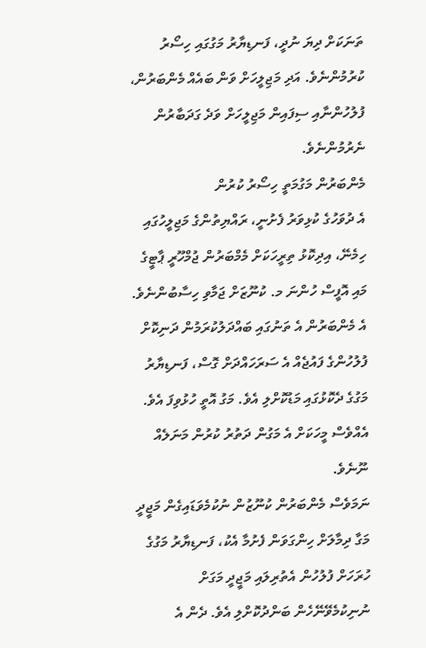ތަނަކަށް ދިޔަ ނުދީ، ފަނޑިޔާރު މަގުގައި ހިސޯރު ކުރުމުންނެވެ. އަދި މަޖިލީހަށް ވަން ބައެއް މެންބަރުން، ފުލުހުންނާއި ސިފައިން މަޖިލީހަށް ވަދެ ގަދަބާރުން ނެރުމުންނެވެ.
މެންބަރުން މަގުމަތީ ހިސޯރު ކުރުން
އެ ދުވަހުގެ ކުޅިވަރު ފެށުނީ، ރައްޔިތުންގެ މަޖިލީހުގައި ހިމެނޭ، އިދިކޮޅު ތިރީހަކަށް މެމްބަރުން ޖުމްހޫރީ ޕާޓީގެ މައި އޮފީސް ހުންނަ މ. ކުނޫޒަށް ޖަމާވި ހިސާބުންނެވެ. އެ މެންބަރުން އެ ތަނުގައި ބައްދަލުކުރަމުން ދަނިކޮށް ފުލުހުންގެ ފައުޖެއް އެ ސަރަހައްދަށް ގޮސް، ފަނޑިޔާރު މަގުގެ ދެކޮޅުގައި މަޑުކޮށްލި އެވެ. މަގު އޮތީ ހުޅުވިފަ އެވެ. އެއްވެސް މީހަކަށް އެ މަގުން ދަތުރު ކުރުން މަނަލެއް ނޫނެވެ.
ނަމަވެސް މެންބަރުން ކުނޫޒުން ނުކުމެވަޑައިގެން މަޖީދީ މަގާ ދިމާލަށް ހިންގަވަން ފެށުމާ އެކު، ފަނޑިޔާރު މަގުގެ ހުރަހަށް ފުލުހުން އެތުރިލައި މަޖީދީ މަގަށް ނުނިކުމެވޭނޭހެން ބަންދުކޮށްލި އެވެ. ދެން އެ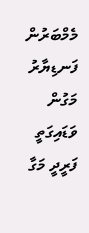މެމްބަރުން ފަނޑިޔާރު މަގުން ވަޑައިގަތީ ފަރީދީ މަގާ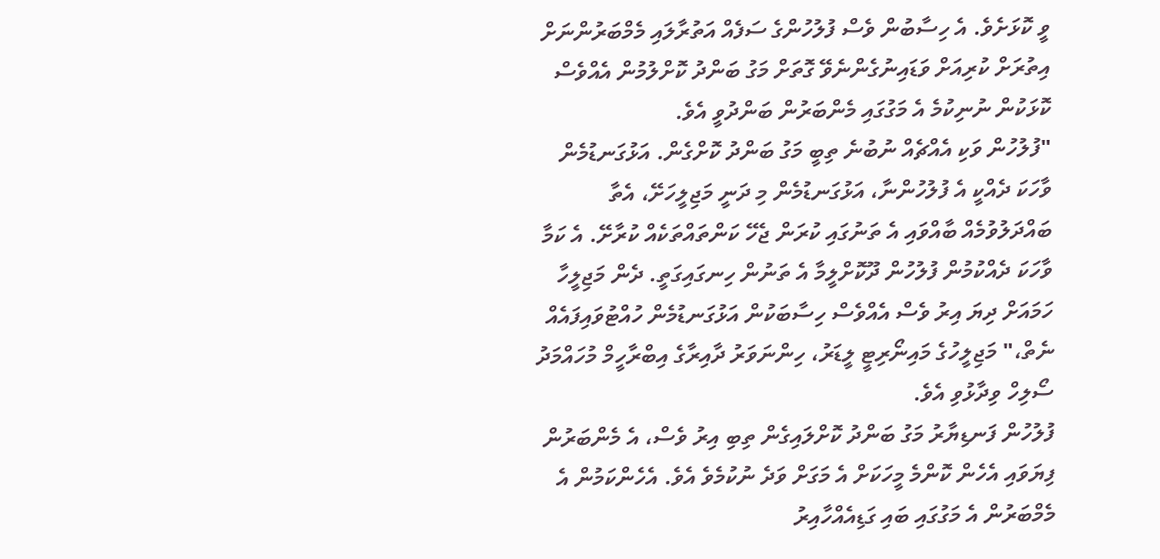ވީ ކޮޅަށެވެ. އެ ހިސާބުން ވެސް ފުލުހުންގެ ސަފެއް އަތުރާލައި މެމްބަރުންނަށް އިތުރަށް ކުރިއަށް ވަޑައިނުގެންނެވޭ ގޮތަށް މަގު ބަންދު ކޮށްލުމުން އެއްވެސް ކޮޅަކުން ނުނިކުމެ އެ މަގުގައި މެންބަރުން ބަންދުވީ އެވެ.
"ފުލުހުން ވަކި އެއްޗެއް ނުބުނެ ތިބީ މަގު ބަންދު ކޮށްގެން. އަޅުގަނޑުމެން ވާހަކަ ދެއްކީ އެ ފުލުހުންނާ، އަޅުގަނޑުމެން މި ދަނީ މަޖިލީހަށޭ، އެތާ ބައްދަލުވުމެއް ބާއްވައި އެ ތަނުގައި ކުރަން ޖެހޭ ކަންތައްތަކެއް ކުރާށޭ. އެ ކަމާ ވާހަކަ ދެއްކުމުން ފުލުހުން ދޫކޮށްލީމާ އެ ތަނުން ހިނގައިގަތީ. ދެން މަޖިލީހާ ހަމައަށް ދިޔަ އިރު ވެސް އެއްވެސް ހިސާބަކުން އަޅުގަނޑުމެން ހުއްޓުވައިފައެއް ނެތް،" މަޖިލީހުގެ މައިނޯރިޓީ ލީޑަރު، ހިންނަވަރު ދާއިރާގެ އިބްރާހީމް މުހައްމަދު ސޯލިހް ވިދާޅުވި އެވެ.
ފުލުހުން ފަނޑިޔާރު މަގު ބަންދު ކޮށްލައިގެން ތިބި އިރު ވެސް، އެ މެންބަރުން ފިޔަވައި އެހެން ކޮންމެ މީހަކަށް އެ މަގަށް ވަދެ ނުކުމެވެ އެވެ. އެހެންކަމުން އެ މެމްބަރުން އެ މަގުގައި ބައި ގަޑިއެއްހާއިރު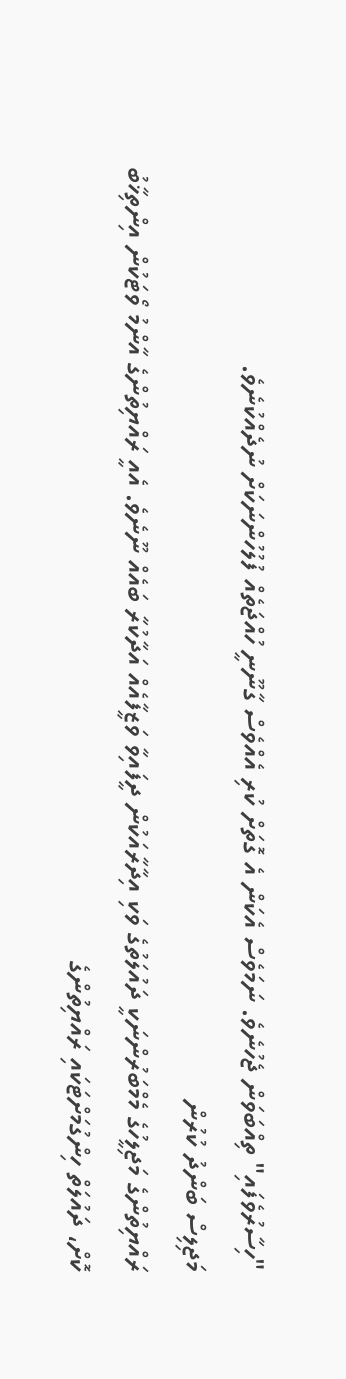"ހިސާރުވެފައި" ތިއްބަވަން ޖެހުނެވެ. ނަމަވެސް އެކަން އެ ގޮތަށް ކުރި އެއްވެސް ގާނޫނީ ހުއްޖަތެއް ފުލުހުންނަކަށް ނުދެއްކުނެވެ.
މަޖިލިސް ބަންދު ކުރުން
ރައްޔިތުންގެ މަޖިލީހުގެ މެމްބަރުންނަކީ ދައުލަތުގެ ވަކި އިދާރާއަކުން ދީފައިވާ ވަޒީފާއެއް އަދާކުރާ ބައެއް ނޫނެވެ. އެއީ ރައްޔިތުންގެ އާންމު ވޯޓަކުން އިންތިޚާބު ކޮށް، ދައުލަތް ހިންގުމަށްޓަކައި ރައްޔިތުންގެ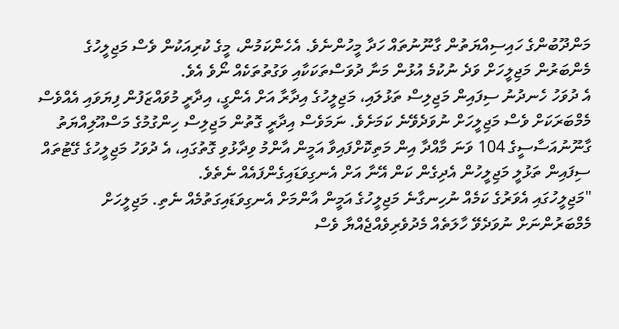މަންދޫބުންގެ ހައިސިއްޔަތުން ގާނޫނުތައް ހަދާ މީހުންނެވެ. އެހެންކަމުން، މީގެ ކުރިއަކުން ވެސް މަޖިލީހުގެ މެންބަރުން މަޖިލީހަށް ވަދެ ނުކުމެ އުޅުން މަނާ ދުވަސްތަކަކާއި ވަގުތުތަކެއް ނޯވެ އެވެ.
އެ ދުވަހު ހެނދުނު ސިފައިން މަޖިލިސް ތަޅުލައި، މަޖިލީހުގެ އިދާރާ އަށް އެންގީ، އިދާރީ މުވައްޒަފުން ފިޔަވައި އެއްވެސް މެމްބަރަކަށް ވެސް މަޖިލީހަށް ނުވަދެވޭނެ ކަމަށެވެ. ނަމަވެސް އިދާރީ ގޮތުން މަޖިލިސް ހިންގުމުގެ މަސްއޫލިއްޔަތު ގާނޫނުއަސާސީގެ 104 ވަނަ މާއްދާ އިން މަތިކޮށްފައިވާ އަމީން އާންމު ވިދާޅުވި ގޮތުގައި، އެ ދުވަހު މަޖިލީހުގެ ގޭޓުތައް ސިފައިން ތަޅުލީ މަޖިލީހުން އެދިގެން ކަން އޭނާ އަށް އެނގިވަޑައިގެންފައެއް ނެތެވެ.
"މަޖިލީހުގައި އެވަރުގެ ކަމެއް ނުހިނގާނެ މަޖިލީހުގެ އަމީން އާންމަށް އެނގިވަޑައިގަތުމެއް ނެތި. މަޖިލީހަށް މެމްބަރުންނަށް ނުވަދެވޭ ހާލަތެއް މެދުވެރިވެއްޖެއްޔާ ވެސް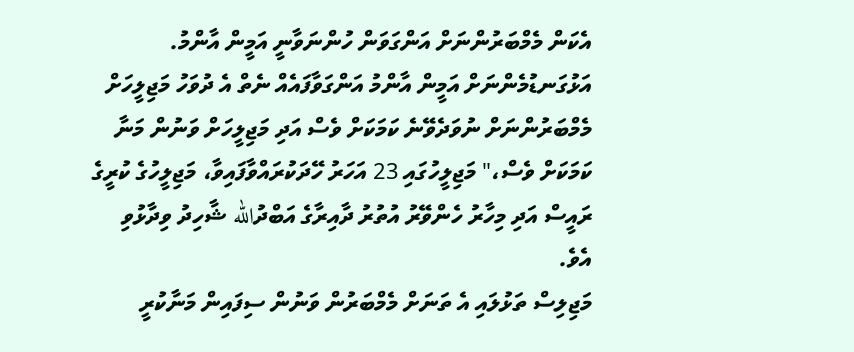އެކަން މެމްބަރުންނަށް އަންގަވަން ހުންނަވާނީ އަމީން އާންމު. އަޅުގަނޑުމެންނަށް އަމީން އާންމު އަންގަވާފައެއް ނެތް އެ ދުވަހު މަޖިލީހަށް މެމްބަރުންނަށް ނުވަދެވޭނެ ކަމަކަށް ވެސް އަދި މަޖިލީހަށް ވަނުން މަނާ ކަމަކަށް ވެސް،" މަޖިލީހުގައި 23 އަހަރު ހޭދަކުރައްވާފައިވާ، މަޖިލީހުގެ ކުރީގެ ރައީސް އަދި މިހާރު ހެންވޭރު އުތުރު ދާއިރާގެ އަބްދުالله ޝާހިދު ވިދާޅުވި އެވެ.
މަޖިލިސް ތަޅުލައި އެ ތަނަށް މެމްބަރުން ވަނުން ސިފައިން މަނާކުރީ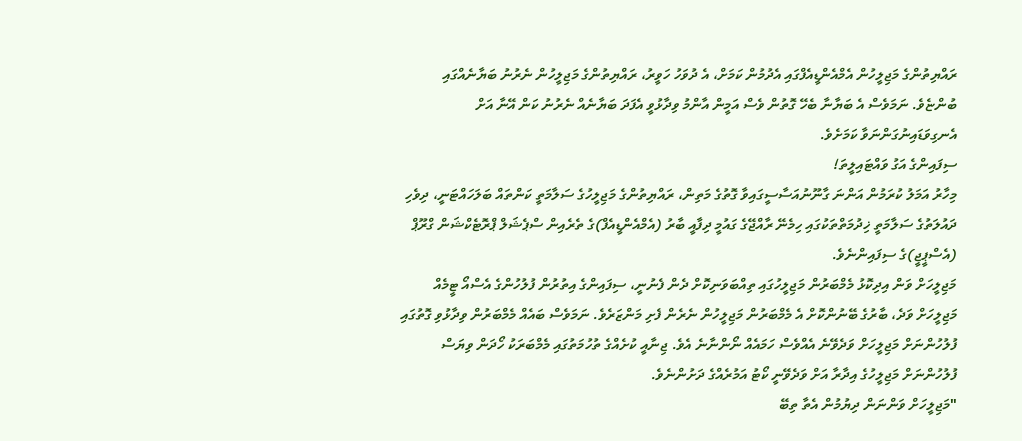ރައްޔިތުންގެ މަޖިލީހުން އެމްއެންޑީއެފްގައި އެދުމުން ކަމަށް، އެ ދުވަހު ހަވީރު، ރައްޔިތުންގެ މަޖިލީހުން ނެރުނު ބަޔާނެއްގައި ބުންޏެވެ. ނަމަވެސް އެ ބަޔާނާ ބެހޭ ގޮތުން ވެސް އަމީން އާންމު ވިދާޅުވީ އެފަދަ ބަޔާނެއް ނެރުނު ކަން އޭނާ އަށް އެނގިވަޑައިނުގަންނަވާ ކަމަށެވެ.
ސިފައިންގެ އަގު ވައްޓައިލީތަ!
މިހާރު އަމަލު ކުރަމުން އަންނަ ގާނޫނުއަސާސީގައިވާ ގޮތުގެ މަތިން، ރައްޔިތުންގެ މަޖިލީހުގެ ސަލާމަތީ ކަންތައް ބަލަހައްޓަނީ، ދިވެހި ދައުލަތުގެ ސަލާމަތީ ޚިދުމަތްތަކުގައި ހިމެނޭ ރާއްޖޭގެ ގައުމީ ދިފާއީ ބާރު (އެމްއެންޑީއެފް)ގެ ތެރެއިން ސްޕެޝަލް ޕްރޮޓެކްޝަން ގްރޫޕް (އެސްޕީޖީ)ގެ ސިފައިންނެވެ.
މަޖިލީހަށް ވަން އިދިކޮޅު މެމްބަރުން މަޖިލީހުގައި ތިއްބަވަނިކޮށް ދެން ފެނުނީ، ސިފައިންގެ އިތުރުން ފުލުހުންގެ އެސްއޯ ޓީމެއް މަޖިލީހަށް ވަދެ، ބާރުގެ ބޭނުންކޮށް އެ މެމްބަރުން މަޖިލީހުން ނެރެން ފެށި މަންޒަރެވެ. ނަމަވެސް ބައެއް މެމްބަރުން ވިދާޅުވި ގޮތުގައި ފުލުހުންނަށް މަޖިލީހަށް ވަދެވޭނެ އެއްވެސް ހަމައެއް ނޯންނާނެ އެވެ. ޖިނާއީ ކުށެއްގެ ތުހުމަތުގައި މެމްބަރަކު ހޯދަން ވިޔަސް ފުލުހުންނަށް މަޖިލީހުގެ އިދާރާ އަށް ވަދެވޭނީ ކޯޓު އަމުރެއްގެ ދަށުންނެވެ.
"މަޖިލީހަށް ވަންނަން ދިޔުމުން އެތާ ތިބޭ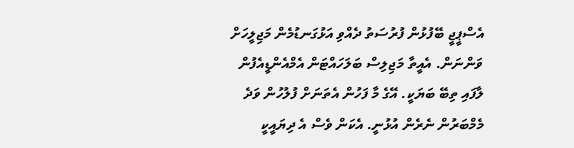އެސްޕީޖީ ބޭފުޅުން ފުރުސަތު ދެއްވި އަޅުގަނޑުމެން މަޖިލީހަށް ވަންނަން. އެއީތާ މަޖިލިސް ބަލަހައްޓަން އެމްއެންޑީއެފުން ލާފައި ތިބޭ ބަޔަކީ. އޭގެ މާ ފަހުން އެތަނަށް ފުލުހުން ވަދެ މެމްބަރުން ނެރެން އުޅުނީ. އެކަން ވެސް އެ ދިޔައީކީ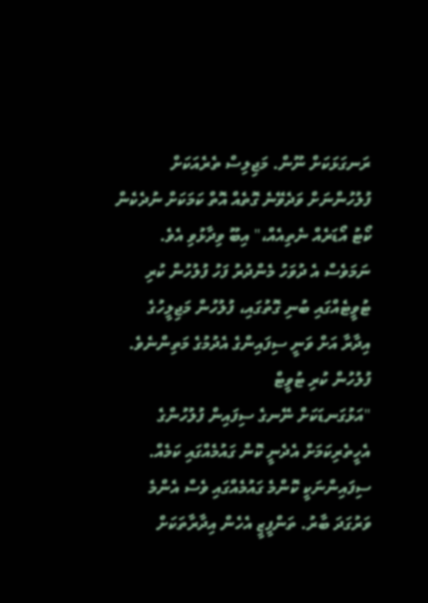ރަނގަޅަކަށް ނޫން. މަޖިލިސް ތެރެއަކަށް ފުލުހުންނަށް ވަދެވޭނެ ގޮތެއް އޮތް ކަމަކަށް ނުދެކެން ކޯޓު އޯޑަރެއް ނެތިއެއް،" އިބޫ ވިދާޅުވި އެވެ.
ނަމަވެސް އެ ދުވަހު މެންދުރު ފަހު ފުލުހުން ކުރި ޓުވީޓެއްގައި ބުނި ގޮތުގައި، ފުލުހުން މަޖިލީހުގެ އިދާރާ އަށް ވަނީ ސިފައިންގެ އެދުމުގެ މަތިންނެވެ.
ފުލުހުން ކުރި ޓުވީޓް
"އަޅުގަނޑަކަށް ނޭނގެ ސިފައިން ފުލުހުންގެ އެހީތެރިކަމަށް އެދެނީ ކޮން ގައުމެއްގައި ކަމެއް. ސިފައިންނަކީ ކޮންމެ ގައުމެއްގައި ވެސް އެންމެ ވަރުގަދަ ބާރު. ތަންފީޒީ އެހެން އިދާރާތަކަށް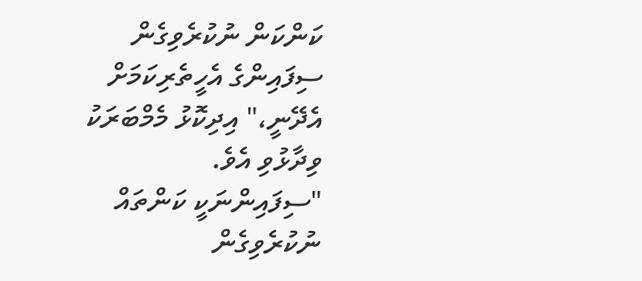ކަންކަން ނުކުރެވިގެން ސިފައިންގެ އެހީތެރިކަމަށް އެދޭނީ،" އިދިކޮޅު މެމްބަރަކު ވިދާޅުވި އެވެ.
"ސިފައިންނަކީ ކަންތައް ނުކުރެވިގެން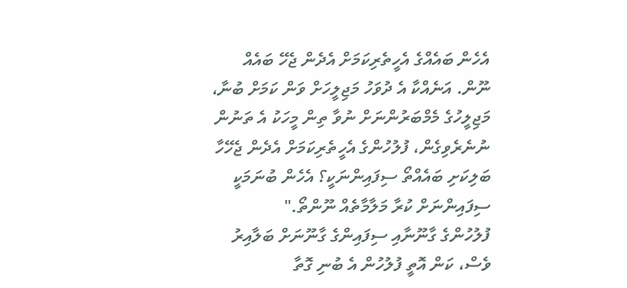އެހެން ބައެއްގެ އެހީތެރިކަމަށް އެދެން ޖެހޭ ބައެއް ނޫން. އަނެއްކާ އެ ދުވަހު މަޖިލީހަށް ވަން ކަމަށް ބުނާ، މަޖިލީހުގެ މެމްބަރުންނަށް ނުވާ ތިން މީހަކު އެ ތަނުން ނުނެރެވިގެން، ފުލުހުންގެ އެހީތެރިކަމަށް އެދެން ޖެހޭހާ ބަލިކަށި ބައެއްތޯ ސިފައިންނަކީ؟ އެހެން ބުނަމަކީ ސިފައިންނަށް ކުރާ މަލާމާތެއް ނޫންތޯ."
ފުލުހުންގެ ގާނޫނާއި ސިފައިންގެ ގާނޫނަށް ބަލާއިރު ވެސް، ކަން އޮތީ ފުލުހުން އެ ބުނި ގޮތާ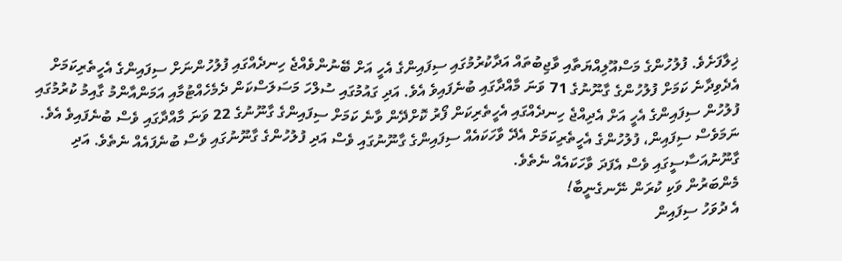ޚިލާފަށެވެ. ފުލުހުންގެ މަސްއޫލިއްޔަތާއި ވާޖިބުތައް އަދާކުރުމުގައި ސިފައިންގެ އެހީ އަށް ބޭނުންވެއްޖެ ހިނދެއްގައި ފުލުހުންނަށް ސިފައިންގެ އެހީތެރިކަމަށް އެދެވިދާނެ ކަމަށް ފުލުހުންގެ ގާނޫނުގެ 71 ވަނަ މާއްދާގައި ބުނެފައިވެ އެވެ. އަދި ގައުމުގައި ސުލްހަ މަސަލަސްކަން ދެމެހެއްޓުމާއި އަމަންއާންމު ގާއިމު ކުރުމުގައި ފުލުހުން ސިފައިންގެ އެހީ އަށް އެދިއްޖެ ހިނދެއްގައި އެހީތެރިކަން ފޯރު ކޮށްދޭން ވާނެ ކަމަށް ސިފައިންގެ ގާނޫނުގެ 22 ވަނަ މާއްދާގައި ވެސް ބުނެފައިވެ އެވެ.
ނަމަވެސް ސިފައިން، ފުލުހުންގެ އެހީތެރިކަމަށް އެދޭ ވާހަކައެއް ސިފައިންގެ ގާނޫނުގައި ވެސް އަދި ފުލުހުންގެ ގާނޫނުގައި ވެސް ބުނެފައެއް ނެތެވެ. އަދި ގާނޫނުއަސާސީގައި ވެސް އެފަދަ ވާހަކައެއް ނެތެވެ.
މެންބަރުން ވަކި ކުރަން ނޭނގެނީބާ!
އެ ދުވަހު ސިފައިން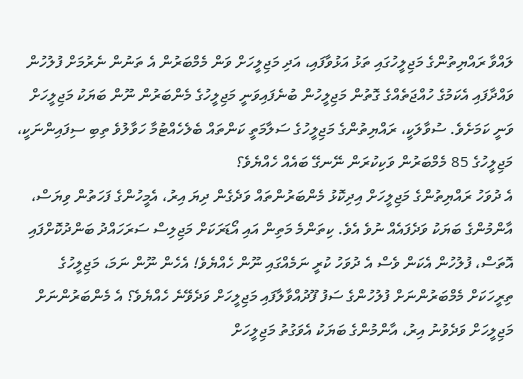ލައްވާ ރައްޔިތުންގެ މަޖިލީހުގައި ތަޅު އަޅުވާފައި، އަދި މަޖިލީހަށް ވަން މެމްބަރުން އެ ތަނުން ނެރުމަށް ފުލުހުން ވައްދާފައި އެކަމުގެ ހުއްޖަތެއްގެ ގޮތުން މަޖިލީހުން ބުނެފައިވަނީ މަޖިލީހުގެ މެންބަރުން ނޫން ބަޔަކު މަޖިލީހަށް ވަނީ ކަމަށެވެ. ސުވާލަކީ، ރައްޔިތުންގެ މަޖިލީހުގެ ސަލާމަތީ ކަންތައް ބެލެހެއްޓުމާ ހަވާލުވެ ތިބި ސިފައިންނަކީ، މަޖިލީހުގެ 85 މެމްބަރުން ވަކިކުރަން ނޭނގޭ ބައެއް ހެއްޔެވެ؟
އެ ދުވަހު ރައްޔިތުންގެ މަޖިލީހަށް އިދިކޮޅު މެންބަރުންތައް ވަދެގެން ދިޔަ އިރު، އެމީހުންގެ ފަހަތުން ވިޔަސް، އާންމުންގެ ބަޔަކު ވަދެފައެއް ނުވެ އެވެ. ކިތަންމެ މަތިން އައި އޯޑަރަކަށް މަޖިލިސް ސަރަހައްދު ބަންދުކޮށްފައި އޮތަސް، ފުލުހުން އެކަން ވެސް އެ ދުވަހު ކުރީ ނަމެއްގައި ނޫން ހެއްޔެވެ! އެހެން ނޫން ނަމަ، މަޖިލީހުގެ ތިރީހަކަށް މެމްބަރުންނަށް ފުލުހުންގެ ސަފު ފޫދުއްވާލާފައި މަޖިލީހަށް ވަދެވޭނެ ހެއްޔެވެ؟ އެ މެންބަރުންނަށް މަޖިލީހަށް ވަދެވުނު އިރު، އާންމުންގެ ބަޔަކު އެވަގުތު މަޖިލީހަށް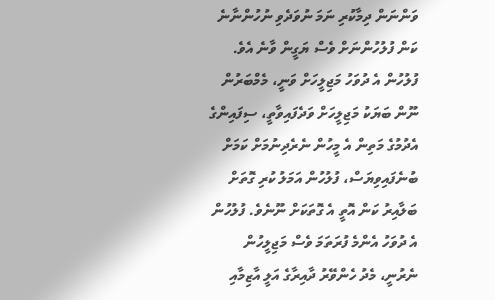ވަންނަން ދިމާކުރި ނަމަ ނުވަދެވި ނުހުންނާނެ ކަން ފުލުހުންނަށް ވެސް ޔަގީން ވާނެ އެވެ.
ފުލުހުން އެ ދުވަހު މަޖިލީހަށް ވަނީ، މެމްބަރުން ނޫން ބަޔަކު މަޖިލީހަށް ވަދެފައިވާތީ، ސިފައިންގެ އެދުމުގެ މަތިން އެ މީހުން ނެރެދިނުމަށް ކަމަށް ބުނެފައިވިޔަސް، ފުލުހުން އަމަލު ކުރި ގޮތަށް ބަލާއިރު ކަން އޮތީ އެ ގޮތަކަށް ނޫނެވެ. ފުލުހުން އެ ދުވަހު އެންމެ ފުރަތަމަ ވެސް މަޖިލީހުން ނެރުނީ، މެދު ހެންވޭރު ދާއިރާގެ އަލީ އާޒިމާއި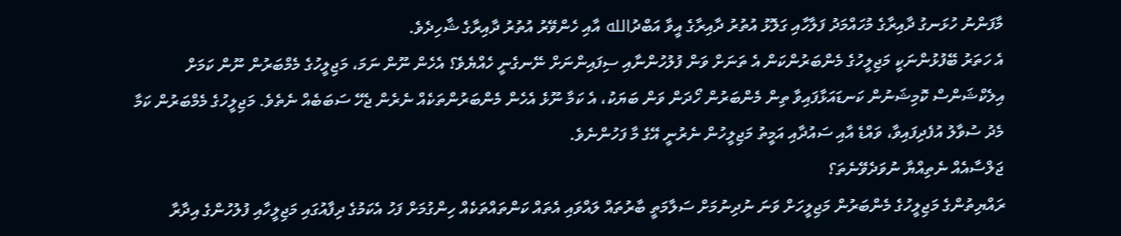މާފަންނު ހުޅަނގު ދާއިރާގެ މުހައްމަދު ފަލާހާއި ގަލޮޅު އުތުރު ދާއިރާގެ އީވާ އަބްދުالله އާއި ހެންވޭރު އުތުރު ދާއިރާގެ ޝާހިދެވެ.
އެ ހަތަރު ބޭފުޅުންނަކީ މަޖިލީހުގެ މެންބަރުންކަން އެ ތަނަށް ވަން ފުލުހުންނާއި ސިފައިންނަށް ނޭނގެނީ ހެއްޔެވެ؟ އެހެން ނޫން ނަމަ، މަޖިލީހުގެ މެމްބަރުން ނޫން ކަމަށް އިލެކްޝަންސް ކޮމިޝަނުން ކަނޑައަޅާފައިވާ ތިން މެންބަރުން ހޯދަން ވަން ބަޔަކު، އެ ކަމާ ނޫޅެ އެހެން މެންބަރުންތަކެއް ނެރެން ޖެހޭ ސަބަބެއް ނެތެވެ. މަޖިލީހުގެ މެމްބަރުން ކަމާ މެދު ސުވާލު އުފެދިފައިވާ، ވައްޑެ އާއި ސައުދާއި އަމީތު މަޖިލީހުން ނެރުނީ އޭގެ މާ ފަހުންނެވެ.
ޖަލްސާއެއް ނެތިއްޔާ ނުވަދެވޭނެތަ؟
ރައްޔިތުންގެ މަޖިލީހުގެ މެންބަރުން މަޖިލީހަށް ވަނަ ނުދިނުމަށް ސަލާމަތީ ބާރުތައް ލައްވައި އެތައް ކަންތައްތަކެއް ހިންގުމަށް ފަހު އެކަމުގެ ދިފާއުގައި މަޖިލީހާއި ފުލުހުންގެ އިދާރާ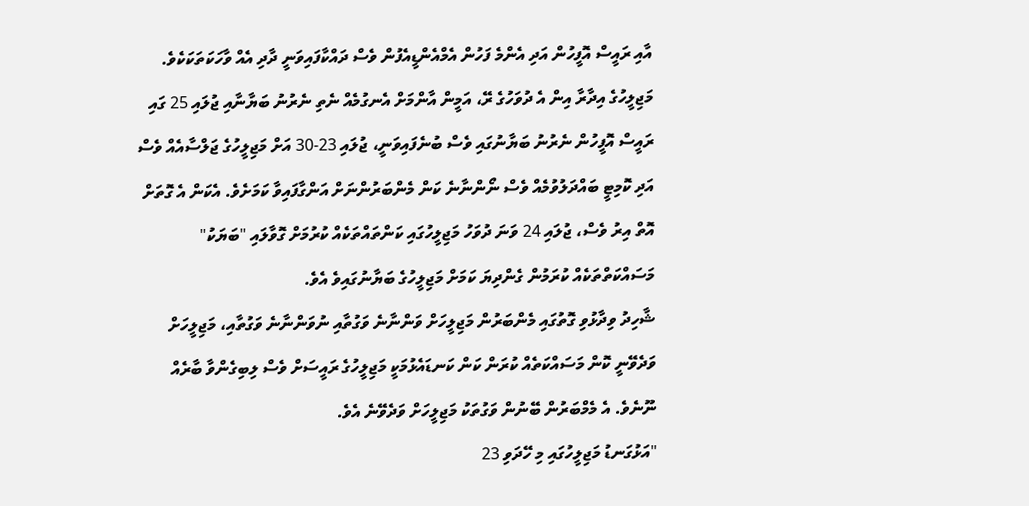އާއި ރައީސް އޮފީހުން އަދި އެންމެ ފަހުން އެމްއެންޑީއެފުން ވެސް ދައްކާފައިވަނީ ދާދި އެއް ވާހަކަތަކަކެވެ.
މަޖިލީހުގެ އިދާރާ އިން އެ ދުވަހުގެ ރޭ، އަމީން އާންމަށް އެނގުމެއް ނެތި ނެރުނު ބަޔާނާއި ޖުލައި 25 ގައި ރައީސް އޮފީހުން ނެރުނު ބަޔާނުގައި ވެސް ބުނެފައިވަނީ، ޖުލައި 23-30 އަށް މަޖިލީހުގެ ޖަލްސާއެއް ވެސް އަދި ކޮމިޓީ ބައްދަލުވުމެއް ވެސް ނޯންނާނެ ކަން މެންބަރުންނަށް އަންގާފައިވާ ކަމަށެވެ. އެކަން އެ ގޮތަށް އޮތް އިރު ވެސް، ޖުލައި 24 ވަނަ ދުވަހު މަޖިލީހުގައި ކަންތައްތަކެއް ކުރުމަށް ގޮވާލައި "ބަޔަކު" މަސައްކަތްތަކެއް ކުރަމުން ގެންދިޔަ ކަމަށް މަޖިލީހުގެ ބަޔާނުގައިވެ އެވެ.
ޝާހިދު ވިދާޅުވި ގޮތުގައި މެންބަރުން މަޖިލީހަށް ވަންނާނެ ވަގުތާއި ނުވަންނާނެ ވަގުތާއި، މަޖިލީހަށް ވަދެވޭނީ ކޮން މަސައްކަތެއް ކުރަން ކަން ކަނޑައެޅުމަކީ މަޖިލީހުގެ ރައީސަށް ވެސް ލިބިގެންވާ ބާރެއް ނޫނެވެ. އެ މެމްބަރުން ބޭނުން ވަގުތަކު މަޖިލީހަށް ވަދެވޭނެ އެވެ.
"އަޅުގަނޑު މަޖިލީހުގައި މި ހޭދަވި 23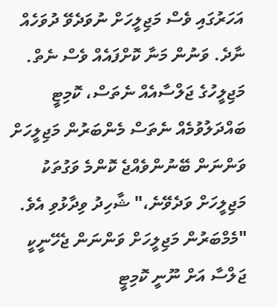އަހަރުގައި ވެސް މަޖިލީހަށް ނުވަދެވޭ ދުވަހެއް ނާދެ. ވަނުން މަނާ ކޮށްފައެއް ވެސް ނެތް. މަޖިލީހުގެ ޖަލްސާއެއް ނެތަސް، ކޮމިޓީ ބައްދަލުވުމެއް ނެތަސް މެންބަރުން މަޖިލީހަށް ވަންނަން ބޭނުންވެއްޖެ ކޮންމެ ވަގުތަކު މަޖިލީހަށް ވަދެވޭނެ،" ޝާހިދު ވިދާޅުވި އެވެ.
"މެމްބަރުން މަޖިލީހަށް ވަންނަން ޖެހޭނީކީ ޖަލްސާ އަށް ނޫނީ ކޮމިޓީ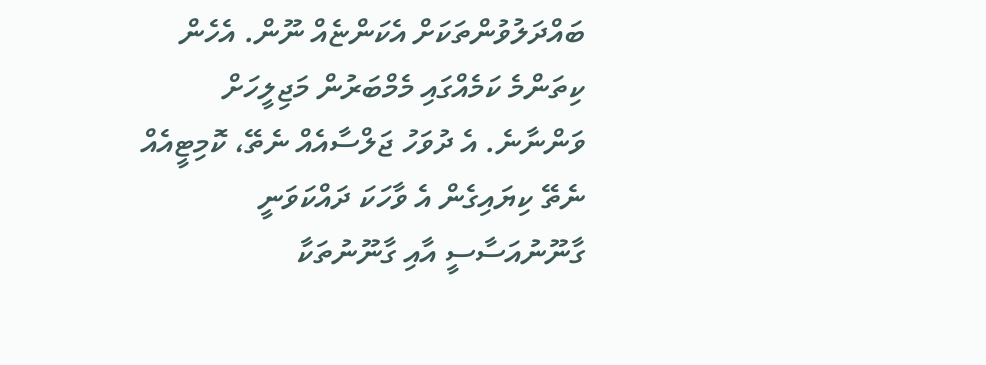ބައްދަލުވުންތަކަށް އެކަންޏެއް ނޫން. އެހެން ކިތަންމެ ކަމެއްގައި މެމްބަރުން މަޖިލީހަށް ވަންނާނެ. އެ ދުވަހު ޖަލްސާއެއް ނެތޭ، ކޮމިޓީއެއް ނެތޭ ކިޔައިގެން އެ ވާހަކަ ދައްކަވަނީ ގާނޫނުއަސާސީ އާއި ގާނޫނުތަކާ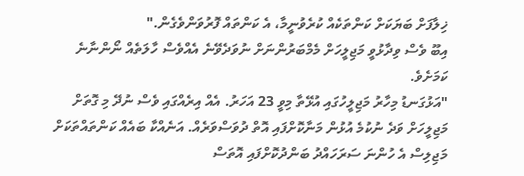ޚިލާފަށް ބަޔަކަށް ކަންތަކެއް ކުރެވުނީމާ، އެ ކަންތައް ފޮރުވަންވެގެން."
އިބޫ ވެސް ވިދާޅުވީ މަޖިލީހަށް މެމްބަރުންނަށް ނުވަދެވޭނެ އެއްވެސް ހާލަތެއް ނޯންނާނެ ކަމަށެވެ.
"އަޅުގަނޑު މިހާރު މަޖިލީހުގައި އުޅޭތާ މިވީ 23 އަހަރު. އެއް އިރެއްގައި ވެސް ނުދޭ މި ގޮތަށް މަޖިލީހަށް ވަދެ ނުކުމެ އުޅުން މަނާކޮށްފައި އޮތް ދުވަސްވަރެއް. އަނެއްކާ ބައެއް ކަންތައްތަކަށް މަޖިލިސް އެ ހުންނަ ސަރަހައްދު ބަންދުކޮށްފައި އޮތަސް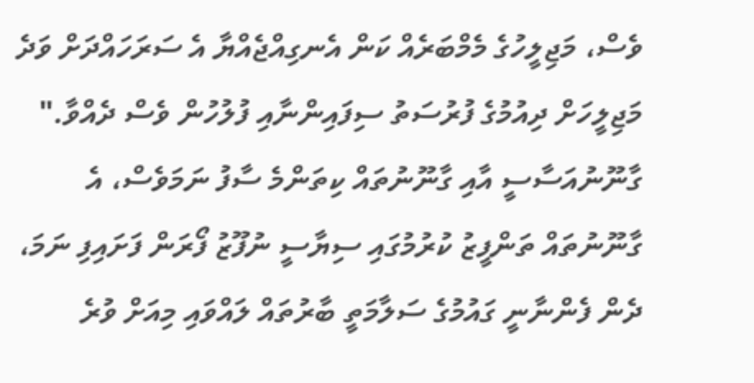ވެސް، މަޖިލީހުގެ މެމްބަރެއް ކަން އެނގިއްޖެއްޔާ އެ ސަރަހައްދަށް ވަދެ މަޖިލީހަށް ދިއުމުގެ ފުރުސަތު ސިފައިންނާއި ފުލުހުން ވެސް ދެއްވާ."
ގާނޫނުއަސާސީ އާއި ގާނޫނުތައް ކިތަންމެ ސާފު ނަމަވެސް، އެ ގާނޫނުތައް ތަންފީޒު ކުރުމުގައި ސިޔާސީ ނުފޫޒު ފޯރަން ފަށައިފި ނަމަ، ދެން ފެންނާނީ ގައުމުގެ ސަލާމަތީ ބާރުތައް ލައްވައި މިއަށް ވުރެ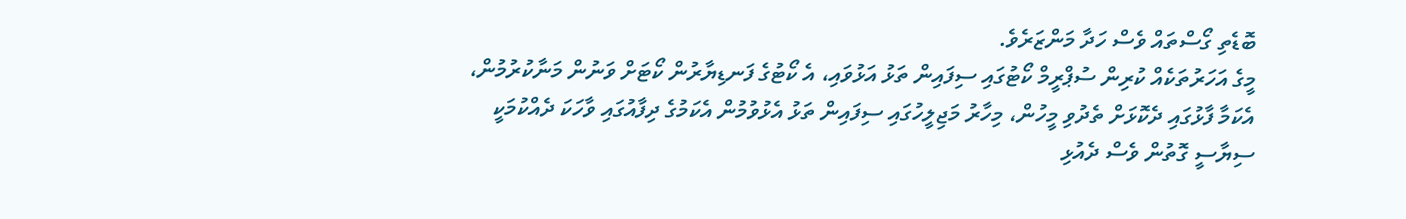ބޮޑެތި ގޯސްތައް ވެސް ހަދާ މަންޒަރެވެ.
މީގެ އަހަރުތަކެއް ކުރިން ސުޕްރީމް ކޯޓުގައި ސިފައިން ތަޅު އަޅުވައި، އެ ކޯޓުގެ ފަނޑިޔާރުން ކޯޓަށް ވަނުން މަނާކުރުމުން، އެކަމާ ފާޅުގައި ދެކޮޅަށް ތެދުވި މީހުން، މިހާރު މަޖިލީހުގައި ސިފައިން ތަޅު އެޅުވުމުން އެކަމުގެ ދިފާއުގައި ވާހަކަ ދެއްކުމަކީ ސިޔާސީ ގޮތުން ވެސް ދެއުޅި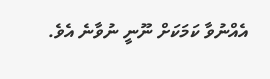އެއްނުވާ ކަމަކަށް ނޫނީ ނުވާނެ އެވެ.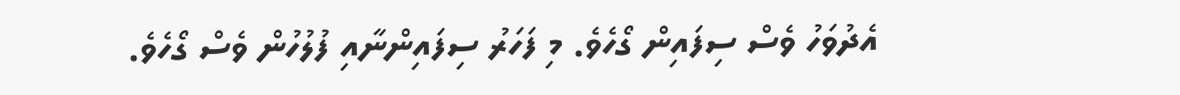އެދުވަހު ވެސް ސިފައިން ގޯހެވެ. މި ފަހަރު ސިފައިންނާއި ފުލުހުން ވެސް ގޯހެވެ.